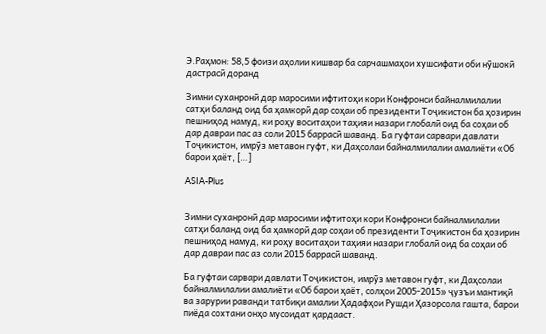Э.Раҳмон: 58,5 фоизи аҳолии кишвар ба сарчашмаҳои хушсифати оби нӯшокӣ дастрасӣ доранд

Зимни суханронӣ дар маросими ифтитоҳи кори Конфронси байналмилалии сатҳи баланд оид ба ҳамкорӣ дар соҳаи об президенти Тоҷикистон ба ҳозирин пешниҳод намуд, ки роҳу воситаҳои таҳияи назари глобалӣ оид ба соҳаи об дар давраи пас аз соли 2015 баррасӣ шаванд. Ба гуфтаи сарвари давлати Тоҷикистон, имрӯз метавон гуфт, ки Даҳсолаи байналмилалии амалиёти «Об барои ҳаёт, […]

ASIA-Plus


Зимни суханронӣ дар маросими ифтитоҳи кори Конфронси байналмилалии сатҳи баланд оид ба ҳамкорӣ дар соҳаи об президенти Тоҷикистон ба ҳозирин пешниҳод намуд, ки роҳу воситаҳои таҳияи назари глобалӣ оид ба соҳаи об дар давраи пас аз соли 2015 баррасӣ шаванд.

Ба гуфтаи сарвари давлати Тоҷикистон, имрӯз метавон гуфт, ки Даҳсолаи байналмилалии амалиёти «Об барои ҳаёт, солҳои 2005-2015» ҷузъи мантиқӣ ва зарурии раванди татбиқи амалии Ҳадафҳои Рушди Ҳазорсола гашта, барои пиёда сохтани онҳо мусоидат қардааст.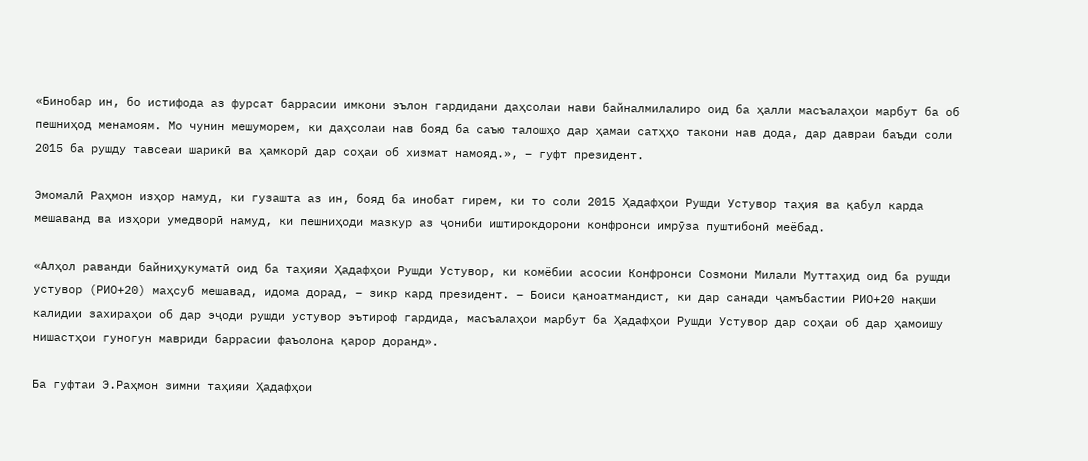«Бинобар ин, бо истифода аз фурсат баррасии имкони эълон гардидани даҳсолаи нави байналмилалиро оид ба ҳалли масъалаҳои марбут ба об пешниҳод менамоям. Мо чунин мешуморем, ки даҳсолаи нав бояд ба саъю талошҳо дар ҳамаи сатҳҳо такони нав дода, дар давраи баъди соли 2015 ба рушду тавсеаи шарикӣ ва ҳамкорӣ дар соҳаи об хизмат намояд.», – гуфт президент.

Эмомалӣ Раҳмон изҳор намуд, ки гузашта аз ин, бояд ба инобат гирем, ки то соли 2015 Ҳадафҳои Рушди Устувор таҳия ва қабул карда мешаванд ва изҳори умедворӣ намуд, ки пешниҳоди мазкур аз ҷониби иштирокдорони конфронси имрӯза пуштибонӣ меёбад.

«Алҳол раванди байниҳукуматӣ оид ба таҳияи Ҳадафҳои Рушди Устувор, ки комёбии асосии Конфронси Созмони Милали Муттаҳид оид ба рушди устувор (РИО+20) маҳсуб мешавад, идома дорад, – зикр кард президент. – Боиси қаноатмандист, ки дар санади ҷамъбастии РИО+20 нақши калидии захираҳои об дар эҷоди рушди устувор эътироф гардида, масъалаҳои марбут ба Ҳадафҳои Рушди Устувор дар соҳаи об дар ҳамоишу нишастҳои гуногун мавриди баррасии фаъолона қарор доранд».

Ба гуфтаи Э.Раҳмон зимни таҳияи Ҳадафҳои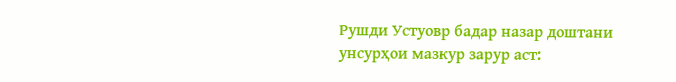Рушди Устуовр бадар назар доштани унсурҳои мазкур зарур аст: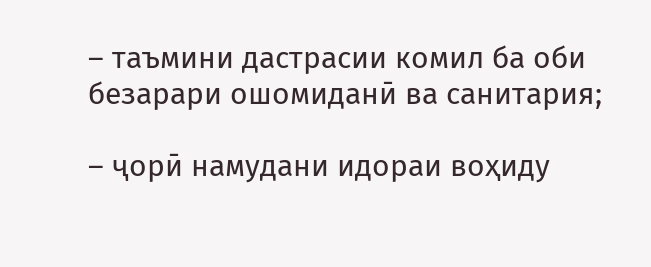– таъмини дастрасии комил ба оби безарари ошомиданӣ ва санитария;

– ҷорӣ намудани идораи воҳиду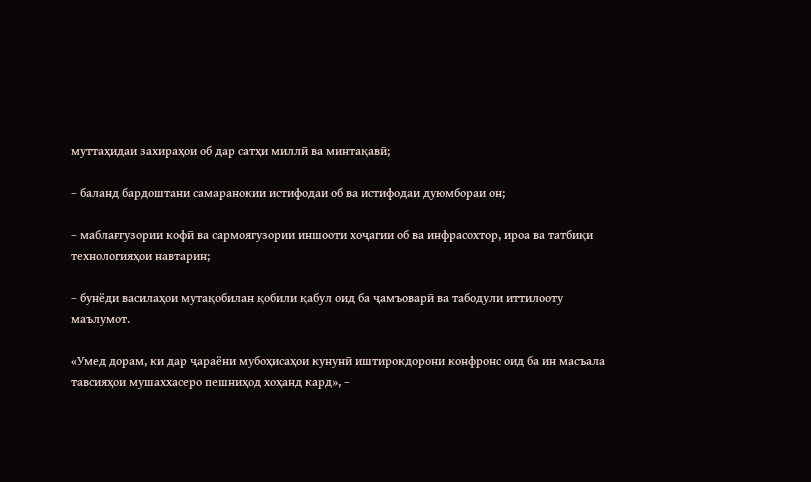муттаҳидаи захираҳои об дар сатҳи миллӣ ва минтақавӣ;

– баланд бардоштани самаранокии истифодаи об ва истифодаи дуюмбораи он;

– маблағгузории кофӣ ва сармоягузории иншооти хоҷагии об ва инфрасохтор, ироа ва татбиқи технологияҳои навтарин;

– бунёди василаҳои мутақобилан қобили қабул оид ба ҷамъоварӣ ва табодули иттилооту маълумот.

«Умед дорам, ки дар ҷараёни мубоҳисаҳои кунунӣ иштирокдорони конфронс оид ба ин масъала тавсияҳои мушаххасеро пешниҳод хоҳанд кард», –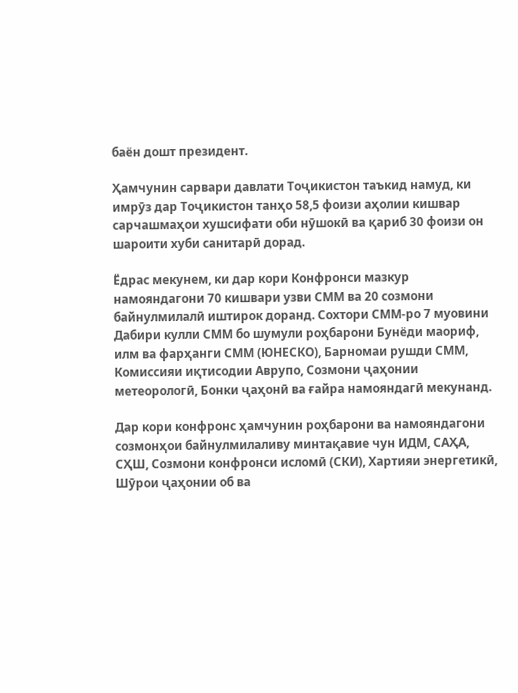баён дошт президент.

Ҳамчунин сарвари давлати Тоҷикистон таъкид намуд, ки имрӯз дар Тоҷикистон танҳо 58,5 фоизи аҳолии кишвар сарчашмаҳои хушсифати оби нӯшокӣ ва қариб 30 фоизи он шароити хуби санитарӣ дорад.

Ёдрас мекунем, ки дар кори Конфронси мазкур намояндагони 70 кишвари узви СММ ва 20 созмони байнулмилалӣ иштирок доранд. Сохтори СММ-ро 7 муовини Дабири кулли СММ бо шумули роҳбарони Бунёди маориф, илм ва фарҳанги СММ (ЮНЕСКО), Барномаи рушди СММ, Комиссияи иқтисодии Аврупо, Созмони ҷаҳонии метеорологӣ, Бонки ҷаҳонӣ ва ғайра намояндагӣ мекунанд.

Дар кори конфронс ҳамчунин роҳбарони ва намояндагони созмонҳои байнулмилаливу минтақавие чун ИДМ, САҲА, СҲШ, Созмони конфронси исломӣ (СКИ), Хартияи энергетикӣ, Шӯрои ҷаҳонии об ва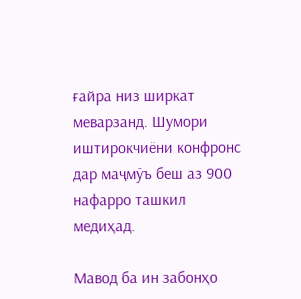ғайра низ ширкат меварзанд. Шумори иштирокчиёни конфронс дар маҷмӯъ беш аз 900 нафарро ташкил медиҳад.

Мавод ба ин забонҳо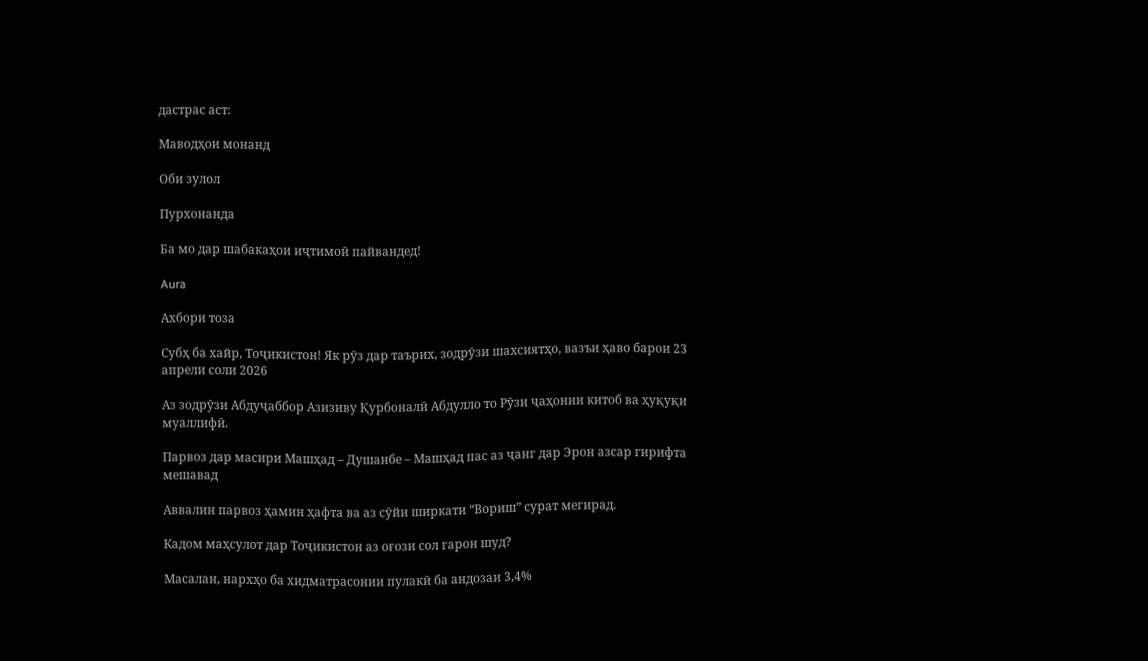дастрас аст:

Маводҳои монанд

Оби зулол

Пурхонанда

Ба мо дар шабакаҳои иҷтимоӣ пайвандед!

Aura

Ахбори тоза

Субҳ ба хайр, Тоҷикистон! Як рӯз дар таърих, зодрӯзи шахсиятҳо, вазъи ҳаво барои 23 апрели соли 2026

Аз зодрӯзи Абдуҷаббор Азизиву Қурбоналӣ Абдулло то Рӯзи ҷаҳонии китоб ва ҳуқуқи муаллифӣ.

Парвоз дар масири Машҳад – Душанбе – Машҳад пас аз ҷанг дар Эрон азсар гирифта мешавад

Аввалин парвоз ҳамин ҳафта ва аз сӯйи ширкати “Вориш” сурат мегирад.

Кадом маҳсулот дар Тоҷикистон аз оғози сол гарон шуд?

Масалан, нархҳо ба хидматрасонии пулакӣ ба андозаи 3,4%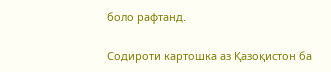боло рафтанд.

Содироти картошка аз Қазоқистон ба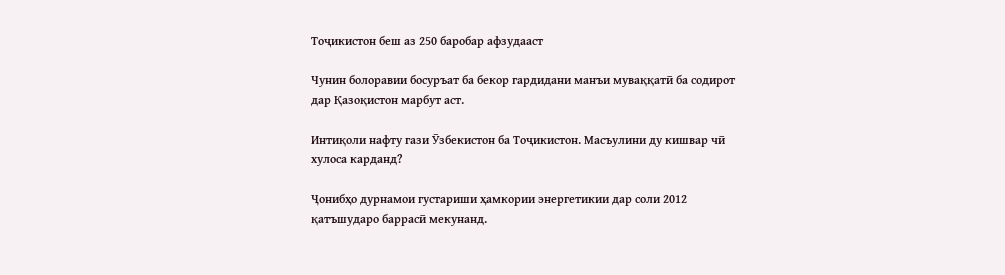Тоҷикистон беш аз 250 баробар афзудааст

Чунин болоравии босуръат ба бекор гардидани манъи муваққатӣ ба содирот дар Қазоқистон марбут аст.

Интиқоли нафту гази Ӯзбекистон ба Тоҷикистон. Масъулини ду кишвар чӣ хулоса карданд?

Ҷонибҳо дурнамои густариши ҳамкории энергетикии дар соли 2012 қатъшударо баррасӣ мекунанд.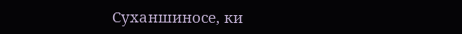Суханшиносе, ки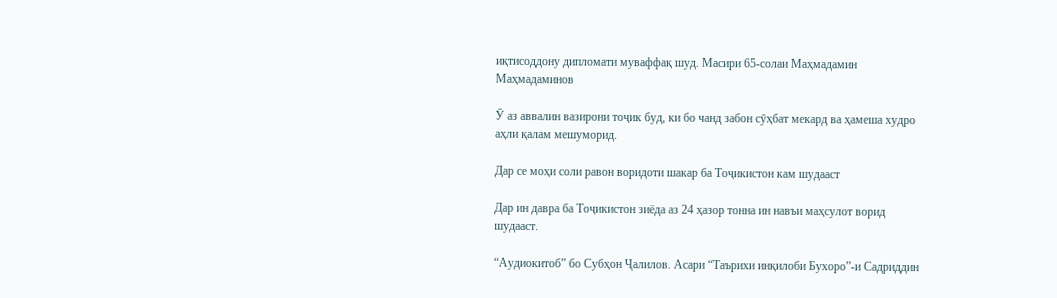иқтисоддону дипломати муваффақ шуд. Масири 65-солаи Маҳмадамин Маҳмадаминов

Ӯ аз аввалин вазирони тоҷик буд, ки бо чанд забон сӯҳбат мекард ва ҳамеша худро аҳли қалам мешуморид.

Дар се моҳи соли равон воридоти шакар ба Тоҷикистон кам шудааст

Дар ин давра ба Тоҷикистон зиёда аз 24 ҳазор тонна ин навъи маҳсулот ворид шудааст.

“Аудиокитоб” бо Субҳон Ҷалилов. Асари “Таърихи инқилоби Бухоро”-и Садриддин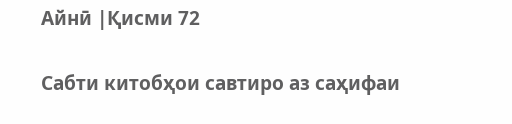Айнӣ |Қисми 72

Cабти китобҳои савтиро аз саҳифаи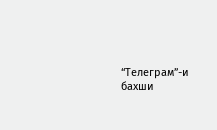“Телеграм”-и бахши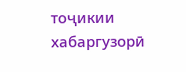тоҷикии хабаргузорӣ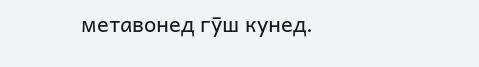метавонед гӯш кунед.